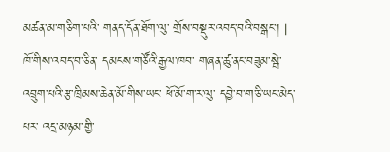མཚན་མ་གཅིག་པའི་ གནད་དོན་ཐོག་ལུ་ གྲོས་བསྡུར་འབད་བའི་བསྒང་། |
ཁོ་གིས་འབད་བ་ཅིན་ དམངས་གཙོའི་རྒྱལ་ཁབ་ གཞན་ཚུ་ནང་བཟུམ་སྦེ་ འབྲུག་པའི་རྩ་ཁྲིམས་ཆེན་མོ་གིས་ཡང་ ཕོ་མོ་ག་ར་ལུ་ དབྱེ་བ་ག་ཅི་ཡང་མེད་པར་ འདྲ་མཉམ་གྱི་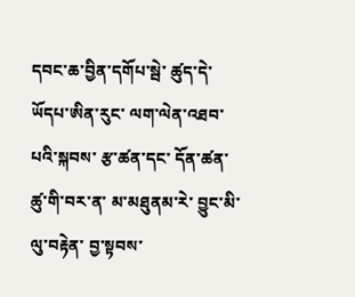དབང་ཆ་བྱིན་དགོཔ་སྦེ་ ཚུད་དེ་ཡོདཔ་ཨིན་རུང་ ལག་ལེན་འཐབ་པའི་སྐབས་ རྩ་ཚན་དང་ དོན་ཚན་ཚུ་གི་བར་ན་ མ་མཐུནམ་རེ་ བྱུང་མི་ལུ་བརྟེན་ བྱ་སྟབས་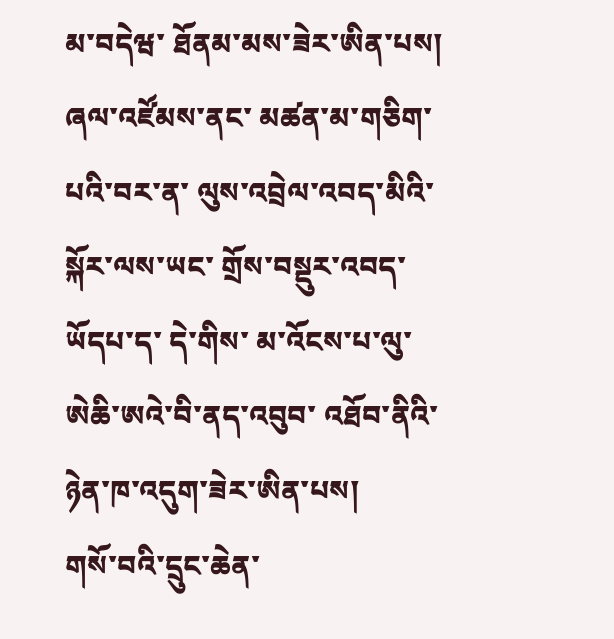མ་བདེཝ་ ཐོནམ་མས་ཟེར་ཨིན་པས།
ཞལ་འཛོམས་ནང་ མཚན་མ་གཅིག་པའི་བར་ན་ ལུས་འབྲེལ་འབད་མིའི་སྐོར་ལས་ཡང་ གྲོས་བསྡུར་འབད་ཡོདཔ་ད་ དེ་གིས་ མ་འོངས་པ་ལུ་ ཨེཆི་ཨའེ་བི་ནད་འབུབ་ འཐོབ་ནིའི་ཉེན་ཁ་འདུག་ཟེར་ཨིན་པས།
གསོ་བའི་དྲུང་ཆེན་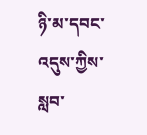ཉི་མ་དབང་འདུས་ཀྱིས་ སླབ་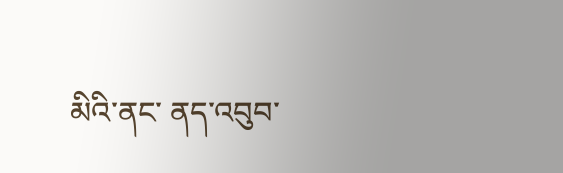མིའི་ནང་ ནད་འབུབ་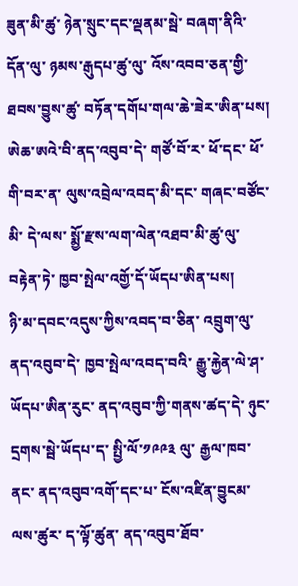ཟུན་མི་ཚུ་ ཉེན་སྲུང་དང་ལྡནམ་སྦེ་ བཞག་ནིའི་དོན་ལུ་ ཉམས་རྒུདཔ་ཚུ་ལུ་ འོས་འབབ་ཅན་གྱི་ ཐབས་བྱུས་ཚུ་ བཏོན་དགོཔ་གལ་ཆེ་ཟེར་ཨིན་པས།
ཨེཆ་ཨའེ་བི་ནད་འབུབ་དེ་ གཙོ་བོ་ར་ ཕོ་དང་ ཕོ་གི་བར་ན་ ལུས་འབྲེལ་འབད་མི་དང་ གཞང་བཙོང་མི་ དེ་ལས་ སྨྱོ་རྫས་ལག་ལེན་འཐབ་མི་ཚུ་ལུ་བརྟེན་ཏེ་ ཁྱབ་སྤེལ་འགྱོ་དོ་ཡོདཔ་ཨིན་པས།
ཉི་མ་དབང་འདུས་ཀྱིས་འབད་བ་ཅིན་ འབྲུག་ལུ་ ནད་འབུབ་དེ་ ཁྱབ་སྤེལ་འབད་བའི་ རྒྱུ་རྐྱེན་ལེ་ཤ་ཡོདཔ་ཨིན་རུང་ ནད་འབུབ་ཀྱི་གནས་ཚད་དེ་ ཉུང་དྲགས་སྦེ་ཡོདཔ་ད་ སྤྱི་ལོ་༡༩༩༣ ལུ་ རྒྱལ་ཁབ་ནང་ ནད་འབུབ་འགོ་དང་པ་ ངོས་འཛིན་བྱུངམ་ལས་ཚུར་ ད་ལྟོ་ཚུན་ ནད་འབུབ་ཐོབ་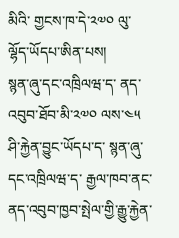མིའི་ གྱངས་ཁ་དེ་༢༧༠ ལུ་ ལྷོད་ཡོདཔ་ཨིན་པས།
སྙན་ཞུ་དང་འཁྲིལཝ་ད་ ནད་འབུབ་ཐོབ་མི་༢༧༠ ལས་༤༥ ཤི་རྐྱེན་བྱུང་ཡོདཔ་ད་ སྙན་ཞུ་དང་འཁྲིལཝ་ད་ རྒྱལ་ཁབ་ནང་ ནད་འབུབ་ཁྱབ་སྤེལ་གྱི་རྒྱུ་རྐྱེན་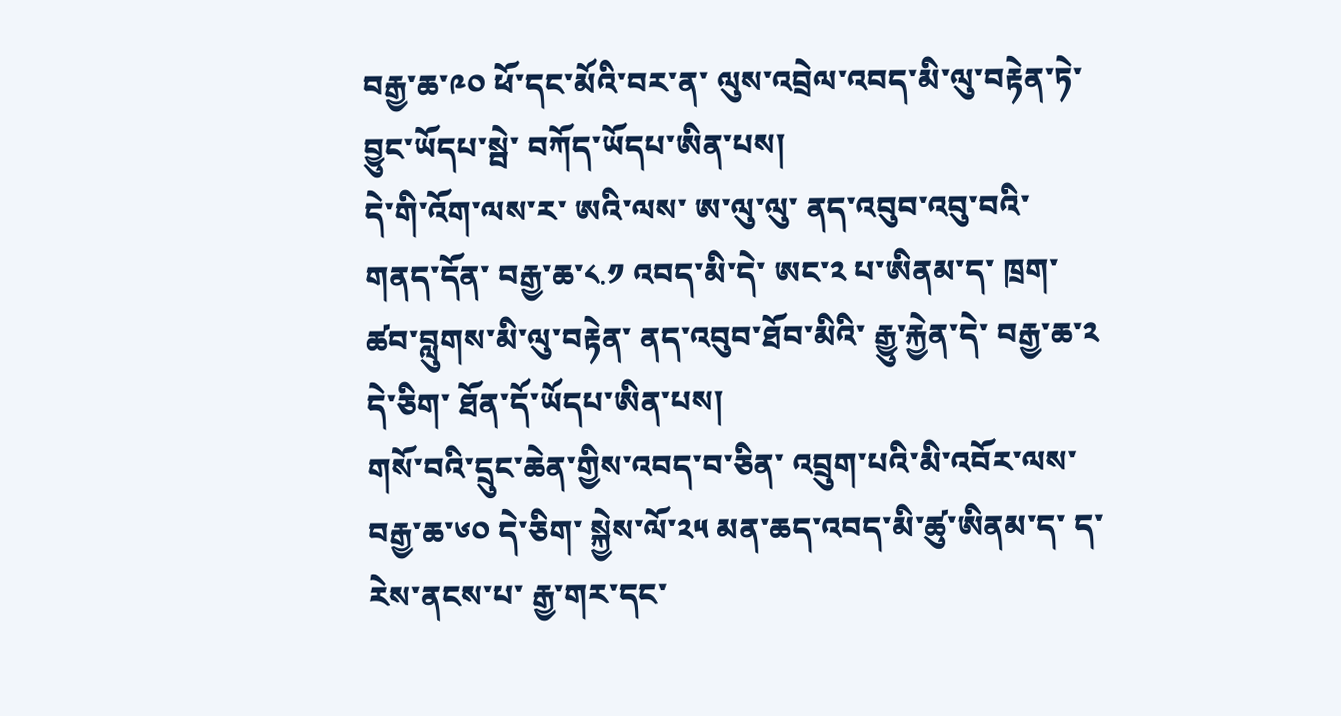བརྒྱ་ཆ་༩༠ ཕོ་དང་མོའི་བར་ན་ ལུས་འབྲེལ་འབད་མི་ལུ་བརྟེན་ཏེ་ བྱུང་ཡོདཔ་སྦེ་ བཀོད་ཡོདཔ་ཨིན་པས།
དེ་གི་འོག་ལས་ར་ ཨའི་ལས་ ཨ་ལུ་ལུ་ ནད་འབུབ་འབུ་བའི་གནད་དོན་ བརྒྱ་ཆ་༨.༡ འབད་མི་དེ་ ཨང་༢ པ་ཨིནམ་ད་ ཁྲག་ཚབ་བླུགས་མི་ལུ་བརྟེན་ ནད་འབུབ་ཐོབ་མིའི་ རྒྱུ་རྐྱེན་དེ་ བརྒྱ་ཆ་༢ དེ་ཅིག་ ཐོན་དོ་ཡོདཔ་ཨིན་པས།
གསོ་བའི་དྲུང་ཆེན་གྱིས་འབད་བ་ཅིན་ འབྲུག་པའི་མི་འབོར་ལས་ བརྒྱ་ཆ་༦༠ དེ་ཅིག་ སྐྱེས་ལོ་༢༥ མན་ཆད་འབད་མི་ཚུ་ཨིནམ་ད་ ད་རེས་ནངས་པ་ རྒྱ་གར་དང་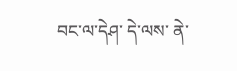བང་ལ་དེཤ་ དེ་ལས་ ནེ་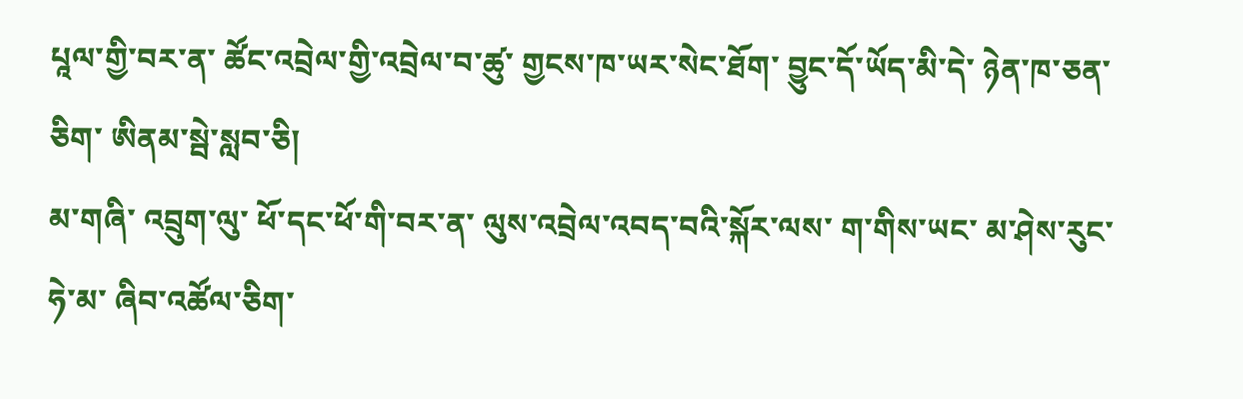པཱལ་གྱི་བར་ན་ ཚོང་འབྲེལ་གྱི་འབྲེལ་བ་ཚུ་ གྱངས་ཁ་ཡར་སེང་ཐོག་ བྱུང་དོ་ཡོད་མི་དེ་ ཉེན་ཁ་ཅན་ཅིག་ ཨིནམ་སྦེ་སླབ་ཅི།
མ་གཞི་ འབྲུག་ལུ་ ཕོ་དང་ཕོ་གི་བར་ན་ ལུས་འབྲེལ་འབད་བའི་སྐོར་ལས་ ག་གིས་ཡང་ མ་ཤེས་རུང་ ཧེ་མ་ ཞིབ་འཚོལ་ཅིག་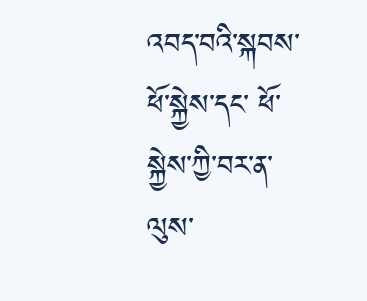འབད་བའི་སྐབས་ ཕོ་སྐྱེས་དང་ ཕོ་སྐྱེས་ཀྱི་བར་ན་ ལུས་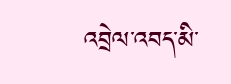འབྲེལ་འབད་མི་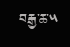བརྒྱ་ཆ་༥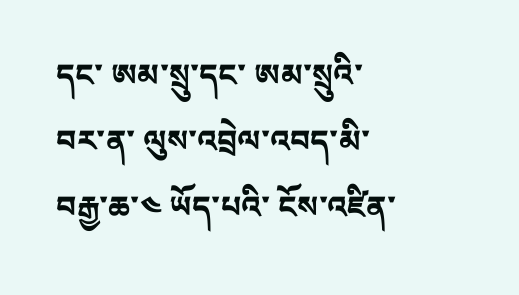དང་ ཨམ་སྲུ་དང་ ཨམ་སྲུའི་བར་ན་ ལུས་འབྲེལ་འབད་མི་ བརྒྱ་ཆ་༤ ཡོད་པའི་ ངོས་འཛིན་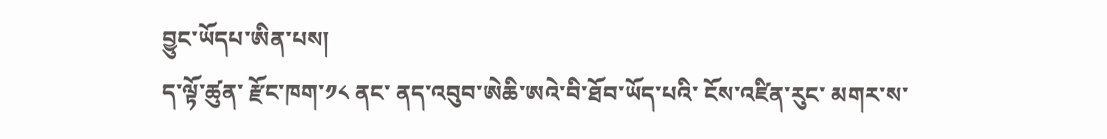བྱུང་ཡོདཔ་ཨིན་པས།
ད་ལྟོ་ཚུན་ རྫོང་ཁག་༡༨ ནང་ ནད་འབུབ་ཨེཆི་ཨའེ་བི་ཐོབ་ཡོད་པའི་ ངོས་འཛིན་རུང་ མགར་ས་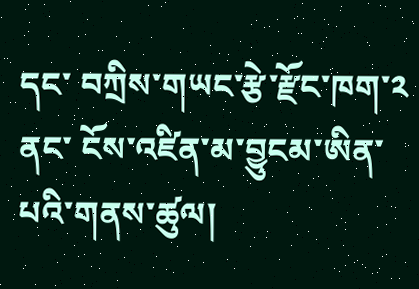དང་ བཀྲིས་གཡང་རྩེ་རྫོང་ཁག་༢ ནང་ ངོས་འཛིན་མ་བྱུངམ་ཨིན་པའི་གནས་ཚུལ།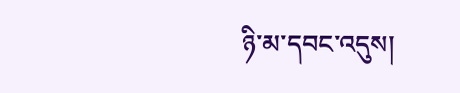ཉི་མ་དབང་འདུས།